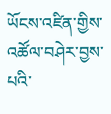ཡོངས་འཛིན་གྱིས་འཚོལ་བཤེར་བྱས་པའི་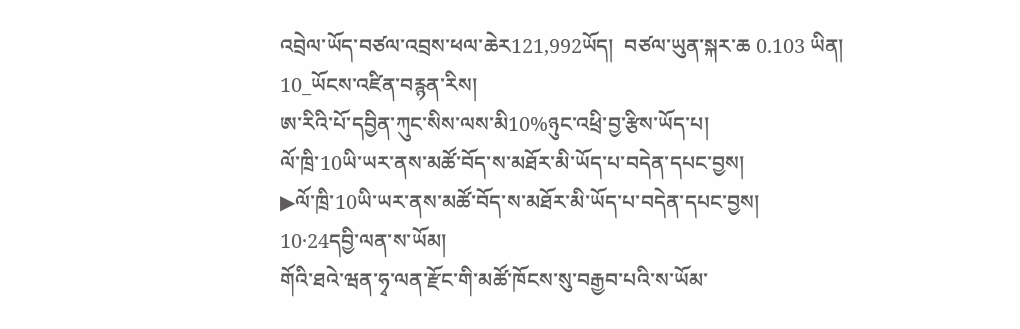འབྲེལ་ཡོད་བཙལ་འབྲས་ཕལ་ཆེར121,992ཡོད།  བཙལ་ཡུན་སྐར་ཆ 0.103 ཡིན།
10_ཡོངས་འཛིན་བརྙན་རིས།
ཨ་རིའི་པོ་དབྱིན་ཀུང་སིས་ལས་མི10%ཉུང་འཕྲི་བྱ་རྩིས་ཡོད་པ།
ལོ་ཁྲི་10ཡི་ཡར་ནས་མཚོ་བོད་ས་མཐོར་མི་ཡོད་པ་བདེན་དཔང་བྱས།
▶ལོ་ཁྲི་10ཡི་ཡར་ནས་མཚོ་བོད་ས་མཐོར་མི་ཡོད་པ་བདེན་དཔང་བྱས།
10·24དབྱི་ལན་ས་ཡོམ།
གོའི་ཐའེ་ཝན་ཧྭ་ལན་རྫོང་གི་མཚོ་ཁོངས་སུ་བརྒྱབ་པའི་ས་ཡོམ་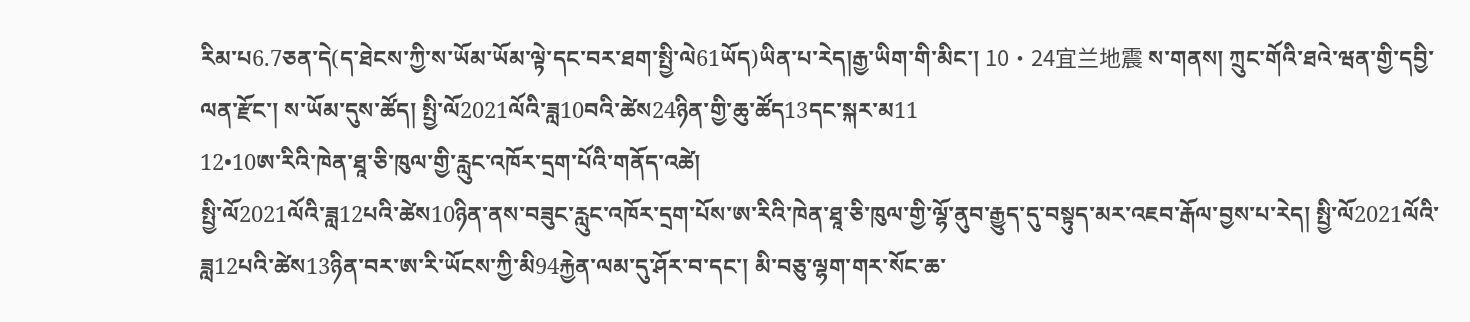རིམ་པ6.7ཅན་དེ(ད་ཐེངས་ཀྱི་ས་ཡོམ་ཡོམ་ལྟེ་དང་བར་ཐག་སྤྱི་ལེ61ཡོད)ཡིན་པ་རེད།རྒྱ་ཡིག་གི་མིང་། 10·24宜兰地震 ས་གནས། ཀྲུང་གོའི་ཐའེ་ཝན་གྱི་དབྱི་ལན་རྫོང་། ས་ཡོམ་དུས་ཚོད། སྤྱི་ལོ2021ལོའི་ཟླ10བའི་ཚེས24ཉིན་གྱི་ཆུ་ཚོད13དང་སྐར་མ11
12•10ཨ་རིའི་ཁེན་ཐཱ་ཅི་ཁུལ་གྱི་རླུང་འཁོར་དྲག་པོའི་གནོད་འཚེ།
སྤྱི་ལོ2021ལོའི་ཟླ12པའི་ཚེས10ཉིན་ནས་བཟུང་རླུང་འཁོར་དྲག་པོས་ཨ་རིའི་ཁེན་ཐཱ་ཅི་ཁུལ་གྱི་ལྷོ་ནུབ་རྒྱུད་དུ་བསྟུད་མར་འཇབ་རྒོལ་བྱས་པ་རེད། སྤྱི་ལོ2021ལོའི་ཟླ12པའི་ཚེས13ཉིན་བར་ཨ་རི་ཡོངས་ཀྱི་མི94རྐྱེན་ལམ་དུ་ཤོར་བ་དང་། མི་བཅུ་ལྷག་གར་སོང་ཆ་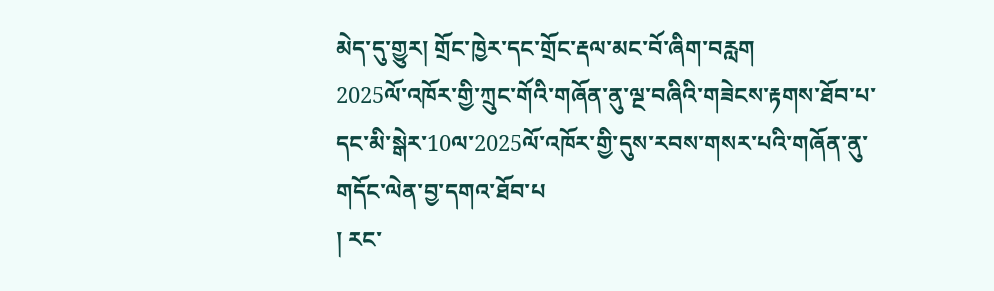མེད་དུ་གྱུར། གྲོང་ཁྱེར་དང་གྲོང་རྡལ་མང་བོ་ཞིག་བརླག
2025ལོ་འཁོར་གྱི་ཀྲུང་གོའི་གཞོན་ནུ་ལྔ་བཞིའི་གཟེངས་རྟགས་ཐོབ་པ་དང་མི་སྒེར་10ལ་2025ལོ་འཁོར་གྱི་དུས་རབས་གསར་པའི་གཞོན་ནུ་གདོང་ལེན་བྱ་དགའ་ཐོབ་པ
། རང་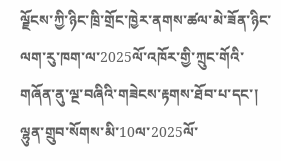ལྗོངས་ཀྱི་ཉིང་ཁྲི་གྲོང་ཁྱེར་ནགས་ཚལ་མེ་ཟོན་ཉིང་ལག་རུ་ཁག་ལ་2025ལོ་འཁོར་གྱི་ཀྲུང་གོའི་གཞོན་ནུ་ལྔ་བཞིའི་གཟེངས་རྟགས་ཐོབ་པ་དང་། ལྷུན་གྲུབ་སོགས་མི་10ལ་2025ལོ་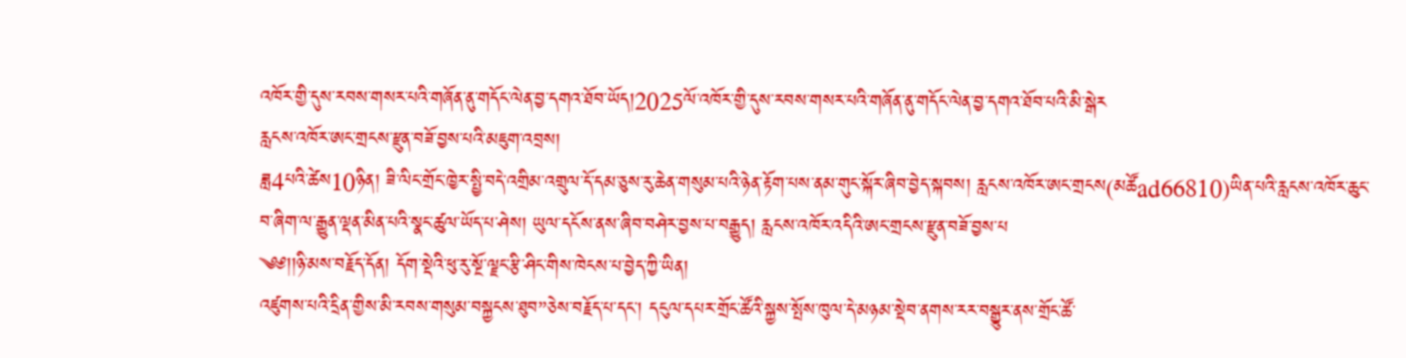འཁོར་གྱི་དུས་རབས་གསར་པའི་གཞོན་ནུ་གདོང་ལེན་བྱ་དགའ་ཐོབ་ཡོད།2025ལོ་འཁོར་གྱི་དུས་རབས་གསར་པའི་གཞོན་ནུ་གདོང་ལེན་བྱ་དགའ་ཐོབ་པའི་མི་སྒེར
རླངས་འཁོར་ཨང་གྲངས་རྫུན་བཟོ་བྱས་པའི་མཇུག་འབྲས།
ཟླ4པའི་ཚེས10ཉིན། ཟི་ལིང་གྲོང་ཁྱེར་སྤྱི་བདེ་འགྲིམ་འགྲུལ་དོ་དམ་ཅུས་རུ་ཆེན་གསུམ་པའི་ཉེན་རྟོག་པས་ནམ་གུང་སྐོར་ཞིབ་བྱེད་སྐབས། རླངས་འཁོར་ཨང་གྲངས(མཚོad66810)ཡིན་པའི་རླངས་འཁོར་ཆུང་བ་ཞིག་ལ་རྒྱུན་ལྡན་མིན་པའི་སྣང་ཚུལ་ཡོད་པ་ཤེས། ཡུལ་དངོས་ནས་ཞིབ་བཤེར་བྱས་པ་བརྒྱུད། རླངས་འཁོར་འདིའི་ཨང་གྲངས་རྫུན་བཟོ་བྱས་པ
༄༅།།ཉི་མས་བརྗོད་དོན། དོག་སྡེའི་ཕུ་རུ་སྔོ་ལྗང་རྩི་ཤིང་གིས་ཁེངས་པ་བྱེད་ཀྱི་ཡིན།
འཛུགས་པའི་དྲིན་གྱིས་མི་རབས་གསུམ་བསྐྱངས་ཐུབ”ཅེས་བརྗོད་པ་དང་། དངུལ་དཔར་གྲོང་ཚོའི་སྐྱས་སྤོས་ཁུལ་དེ་མཉམ་སྡེབ་ནགས་རར་བསྒྱུར་ནས་གྲོང་ཚོ་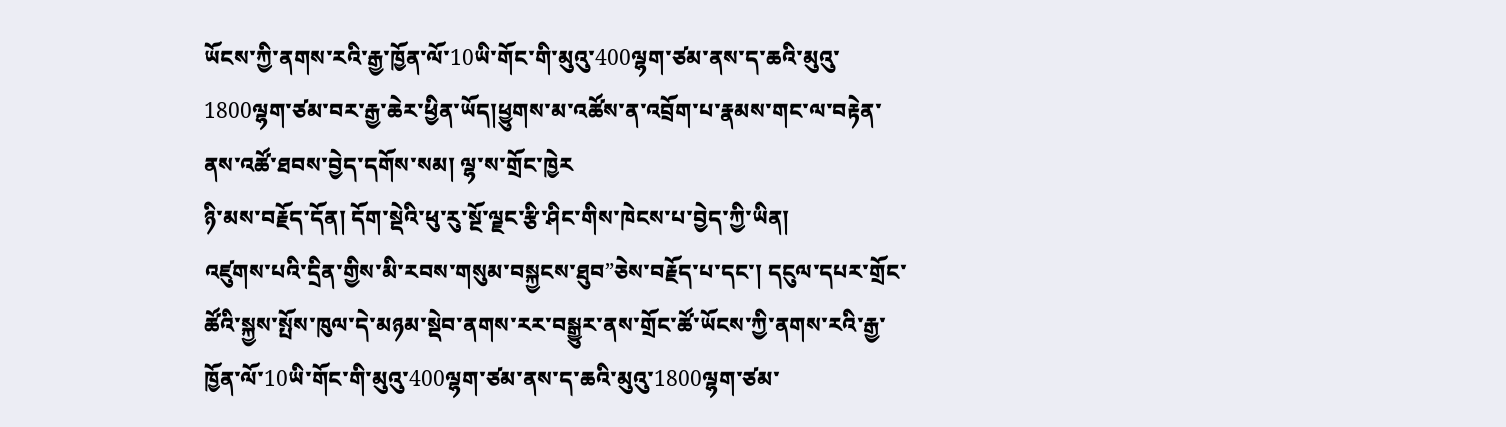ཡོངས་ཀྱི་ནགས་རའི་རྒྱ་ཁྱོན་ལོ་10ཡི་གོང་གི་མུའུ་400ལྷག་ཙམ་ནས་ད་ཆའི་མུའུ་1800ལྷག་ཙམ་བར་རྒྱ་ཆེར་ཕྱིན་ཡོད།ཕྱུགས་མ་འཚོས་ན་འབྲོག་པ་རྣམས་གང་ལ་བརྟེན་ནས་འཚོ་ཐབས་བྱེད་དགོས་སམ། ལྷ་ས་གྲོང་ཁྱེར
ཉི་མས་བརྗོད་དོན། དོག་སྡེའི་ཕུ་རུ་སྔོ་ལྗང་རྩི་ཤིང་གིས་ཁེངས་པ་བྱེད་ཀྱི་ཡིན།
འཛུགས་པའི་དྲིན་གྱིས་མི་རབས་གསུམ་བསྐྱངས་ཐུབ”ཅེས་བརྗོད་པ་དང་། དངུལ་དཔར་གྲོང་ཚོའི་སྐྱས་སྤོས་ཁུལ་དེ་མཉམ་སྡེབ་ནགས་རར་བསྒྱུར་ནས་གྲོང་ཚོ་ཡོངས་ཀྱི་ནགས་རའི་རྒྱ་ཁྱོན་ལོ་10ཡི་གོང་གི་མུའུ་400ལྷག་ཙམ་ནས་ད་ཆའི་མུའུ་1800ལྷག་ཙམ་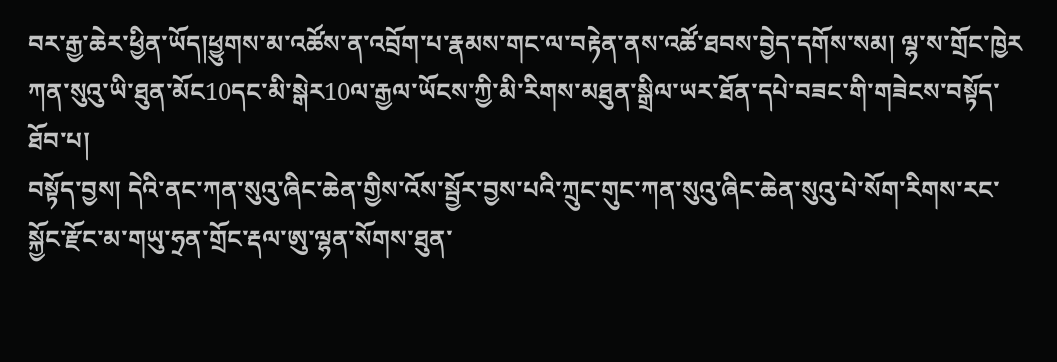བར་རྒྱ་ཆེར་ཕྱིན་ཡོད།ཕྱུགས་མ་འཚོས་ན་འབྲོག་པ་རྣམས་གང་ལ་བརྟེན་ནས་འཚོ་ཐབས་བྱེད་དགོས་སམ། ལྷ་ས་གྲོང་ཁྱེར
ཀན་སུའུ་ཡི་ཐུན་མོང10དང་མི་སྒེར10ལ་རྒྱལ་ཡོངས་ཀྱི་མི་རིགས་མཐུན་སྒྲིལ་ཡར་ཐོན་དཔེ་བཟང་གི་གཟེངས་བསྟོད་ཐོབ་པ།
བསྟོད་བྱས། དེའི་ནང་ཀན་སུའུ་ཞིང་ཆེན་གྱིས་འོས་སྦྱོར་བྱས་པའི་ཀྲུང་གུང་ཀན་སུའུ་ཞིང་ཆེན་སུའུ་པེ་སོག་རིགས་རང་སྐྱོང་རྫོང་མ་གཡུ་ཧྲན་གྲོང་རྡལ་ཨུ་ལྷན་སོགས་ཐུན་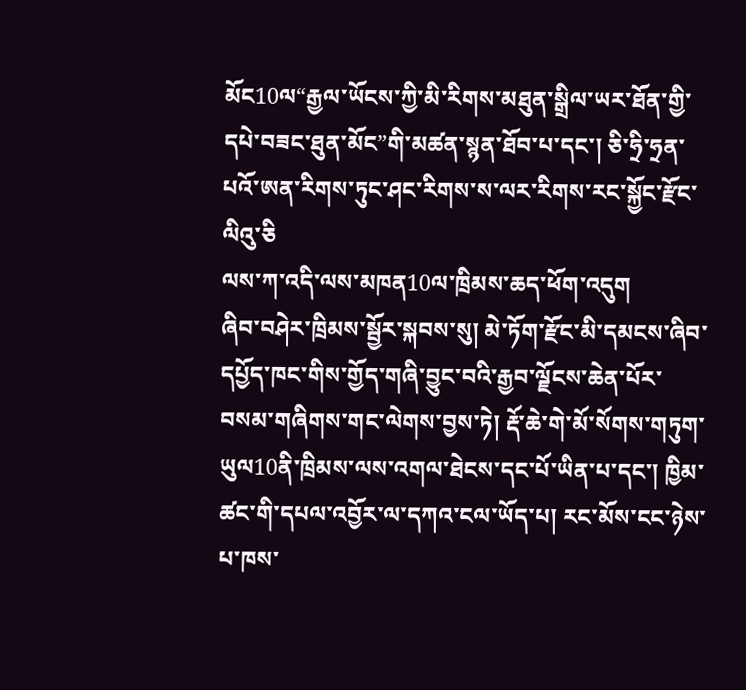མོང10ལ“རྒྱལ་ཡོངས་ཀྱི་མི་རིགས་མཐུན་སྒྲིལ་ཡར་ཐོན་གྱི་དཔེ་བཟང་ཐུན་མོང”གི་མཚན་སྙན་ཐོབ་པ་དང་། ཅི་ཧྲི་ཧྲན་པའོ་ཨན་རིགས་ཏུང་ཤང་རིགས་ས་ལར་རིགས་རང་སྐྱོང་རྫོང་ལིའུ་ཅི
ལས་ཀ་འདི་ལས་མཁན10ལ་ཁྲིམས་ཆད་ཕོག་འདུག
ཞིབ་བཤེར་ཁྲིམས་སྦྱོར་སྐབས་སུ། མེ་ཏོག་རྫོང་མི་དམངས་ཞིབ་དཔྱོད་ཁང་གིས་གྱོད་གཞི་བྱུང་བའི་རྒྱབ་ལྗོངས་ཆེན་པོར་བསམ་གཞིགས་གང་ལེགས་བྱས་ཏེ། རྡོ་ཆེ་གེ་མོ་སོགས་གཏུག་ཡུལ10ནི་ཁྲིམས་ལས་འགལ་ཐེངས་དང་པོ་ཡིན་པ་དང་། ཁྱིམ་ཚང་གི་དཔལ་འབྱོར་ལ་དཀའ་ངལ་ཡོད་པ། རང་མོས་ངང་ཉེས་པ་ཁས་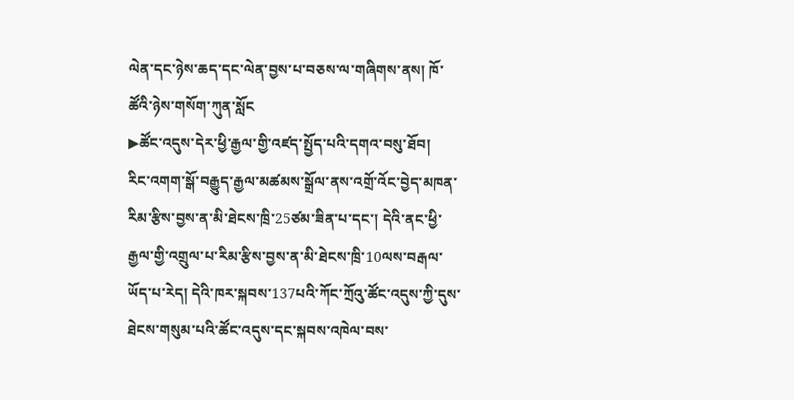ལེན་དང་ཉེས་ཆད་དང་ལེན་བྱས་པ་བཅས་ལ་གཞིགས་ནས། ཁོ་ཚོའི་ཉེས་གསོག་ཀུན་སློང
▶ཚོང་འདུས་དེར་ཕྱི་རྒྱལ་གྱི་འཛད་སྤྱོད་པའི་དགའ་བསུ་ཐོབ།
རིང་འགག་སྒོ་བརྒྱུད་རྒྱལ་མཚམས་སྒྲོལ་ནས་འགྲོ་འོང་བྱེད་མཁན་རིམ་རྩིས་བྱས་ན་མི་ཐེངས་ཁྲི་25ཙམ་ཟིན་པ་དང་། དེའི་ནང་ཕྱི་རྒྱལ་གྱི་འགྲུལ་པ་རིམ་རྩིས་བྱས་ན་མི་ཐེངས་ཁྲི་10ལས་བརྒལ་ཡོད་པ་རེད། དེའི་ཁར་སྐབས་137པའི་ཀོང་ཀྲོའུ་ཚོང་འདུས་ཀྱི་དུས་ཐེངས་གསུམ་པའི་ཚོང་འདུས་དང་སྐབས་འཁེལ་བས་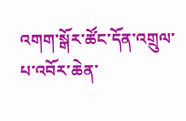འགག་སྒོར་ཚོང་དོན་འགྲུལ་པ་འབོར་ཆེན་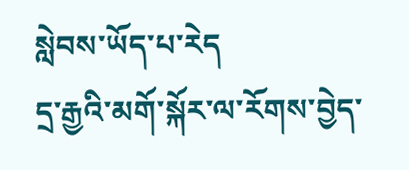སླེབས་ཡོད་པ་རེད
དྲ་རྒྱའི་མགོ་སྐོར་ལ་རོགས་བྱེད་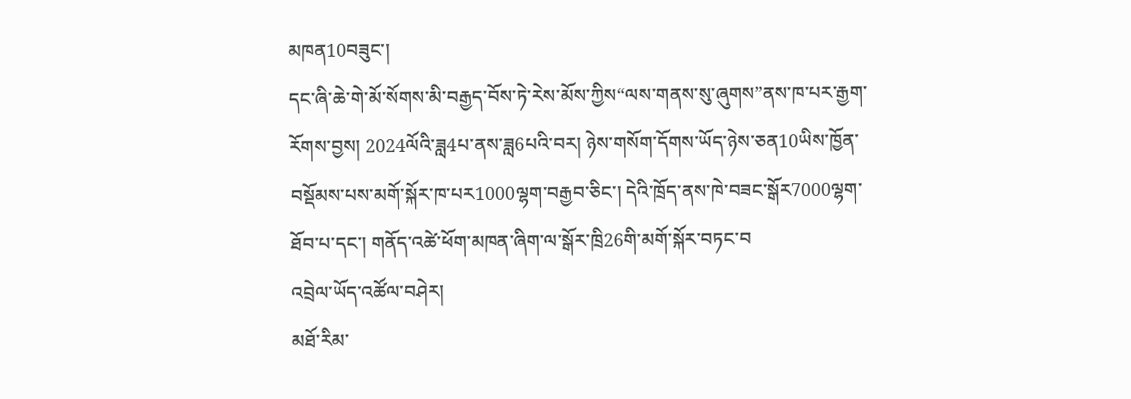མཁན10བཟུང་།
དང་ཞི་ཆེ་གེ་མོ་སོགས་མི་བརྒྱད་བོས་ཏེ་རེས་མོས་ཀྱིས“ལས་གནས་སུ་ཞུགས”ནས་ཁ་པར་རྒྱག་རོགས་བྱས། 2024ལོའི་ཟླ4པ་ནས་ཟླ6པའི་བར། ཉེས་གསོག་དོགས་ཡོད་ཉེས་ཅན10ཡིས་ཁྱོན་བསྡོམས་པས་མགོ་སྐོར་ཁ་པར1000ལྷག་བརྒྱབ་ཅིང་། དེའི་ཁྲོད་ནས་ཁེ་བཟང་སྒོར7000ལྷག་ཐོབ་པ་དང་། གནོད་འཚེ་ཕོག་མཁན་ཞིག་ལ་སྒོར་ཁྲི26གི་མགོ་སྐོར་བཏང་བ
འབྲེལ་ཡོད་འཚོལ་བཤེར།
མཐོ་རིམ་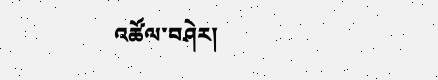འཚོལ་བཤེར།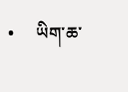•     ཡིག་ཆ་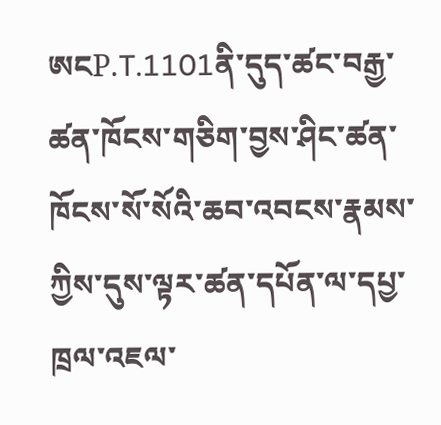ཨངP.T.1101ནི་དུད་ཚང་བརྒྱ་ཚན་ཁོངས་གཅིག་བྱས་ཤིང་ཚན་ཁོངས་སོ་སོའི་ཆབ་འབངས་རྣམས་ཀྱིས་དུས་ལྟར་ཚན་དཔོན་ལ་དཔྱ་ཁྲལ་འཇལ་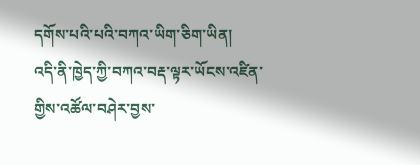དགོས་པའི་པའི་བཀའ་ཡིག་ཅིག་ཡིན།
འདི་ནི་ཁྱེད་ཀྱི་བཀའ་བརྡ་ལྟར་ཡོངས་འཛིན་གྱིས་འཚོལ་བཤེར་བྱས་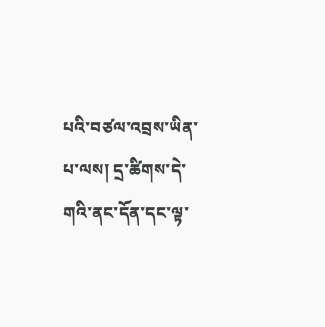པའི་བཙལ་འབྲས་ཡིན་པ་ལས། དྲ་ཚིགས་དེ་གའི་ནང་དོན་དང་ལྟ་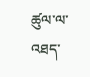ཚུལ་ལ་འཐད་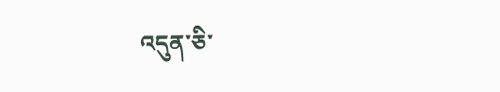འདུན་ཅི་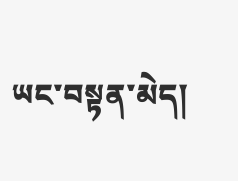ཡང་བསྟན་མེད།